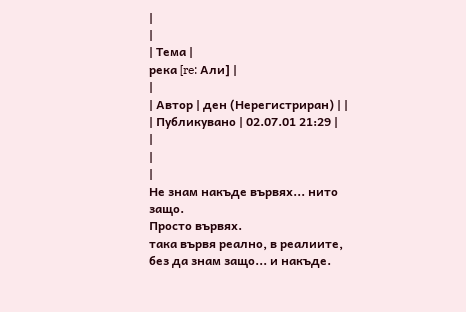|
|
| Тема |
река [re: Aли] |
|
| Автор | дeн (Нерегистриран) | |
| Публикувано | 02.07.01 21:29 |
|
|
|
Не знам накъде вървях... нито защо.
Просто вървях.
така вървя реално, в реалиите, без да знам защо... и накъде.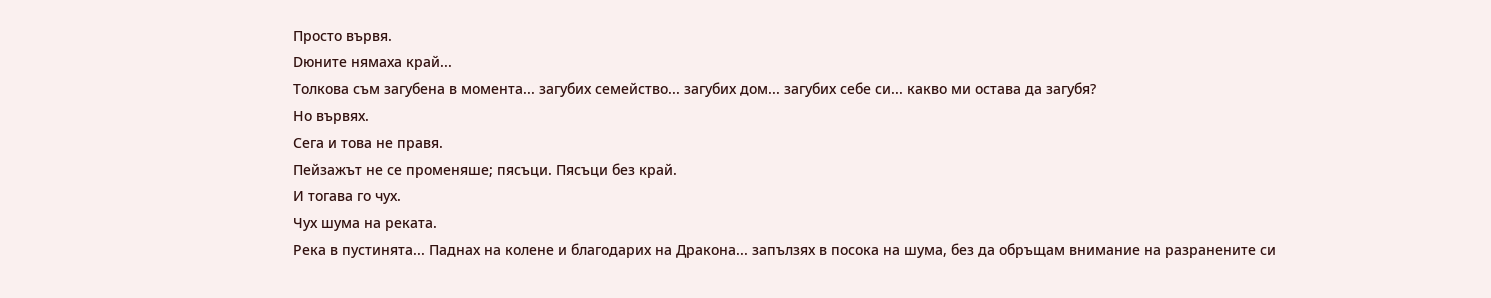Просто вървя.
Dюните нямаха край...
Толкова съм загубена в момента... загубих семейство... загубих дом... загубих себе си... какво ми остава да загубя?
Но вървях.
Сега и това не правя.
Пейзажът не се променяше; пясъци. Пясъци без край.
И тогава го чух.
Чух шума на реката.
Река в пустинята... Паднах на колене и благодарих на Дракона... запълзях в посока на шума, без да обръщам внимание на разранените си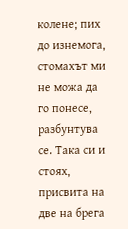колене; пих до изнемога, стомахът ми не можа да го понесе, разбунтува се. Така си и стоях, присвита на две на брега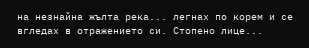на незнайна жълта река... легнах по корем и се вгледах в отражението си. Стопено лице...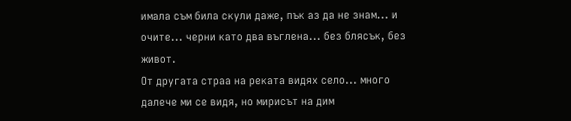имала съм била скули даже, пък аз да не знам... и очите... черни като два въглена... без блясък, без живот.
От другата страа на реката видях село... много далече ми се видя, но мирисът на дим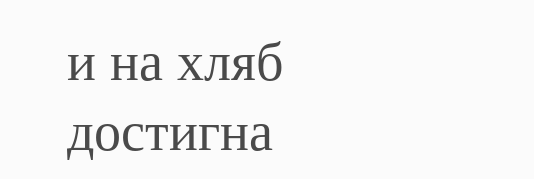и на хляб достигна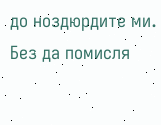до ноздюрдите ми. Без да помисля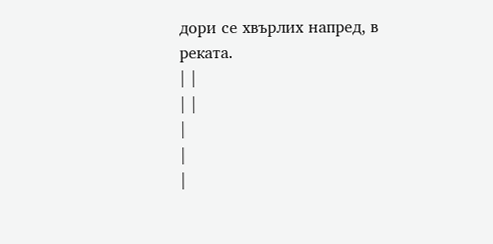дори се хвърлих напред, в реката.
| |
| |
|
|
|